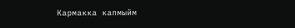Кармакка капмыйм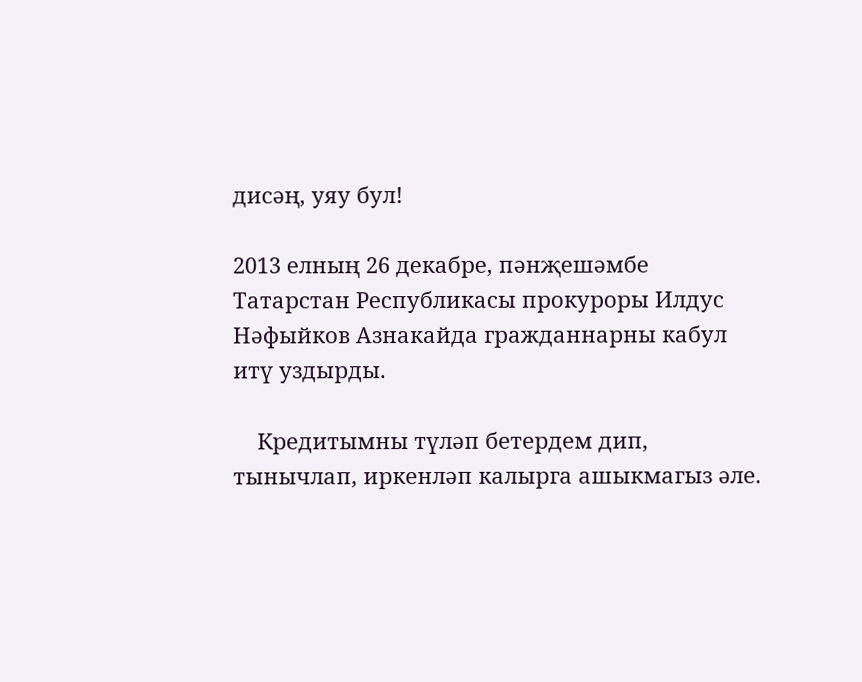дисәң, уяу бул!

2013 елның 26 декабре, пәнҗешәмбе
Татарстан Республикасы прокуроры Илдус Нәфыйков Азнакайда гражданнарны кабул итү уздырды.

    Кредитымны түләп бетердем дип, тынычлап, иркенләп калырга ашыкмагыз әле.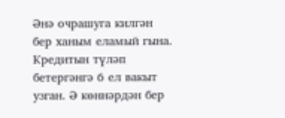Әнә очрашуга килгән бер ханым еламый гына. Кредитын түләп бетергәнгә 6 ел вакыт узган. Ә көннәрдән бер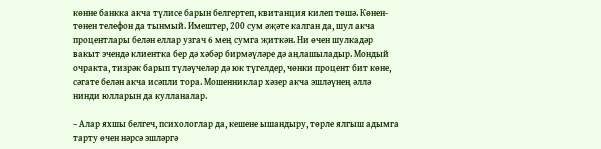көнне банкка акча түлисе барын белгертеп, квитанция килеп төшә. Көнен-төнен телефон да тынмый. Имештер, 200 сум әҗәте калган да, шул акча процентлары белән еллар узгач 6 мең сумга җиткән. Ни өчен шулкадәр вакыт эчендә клиентка бер дә хәбәр бирмәүләре дә аңлашыладыр. Мондый очракта, тизрәк барып түләүчеләр дә юк түгелдер, чөнки процент бит көне, сәгате белән акча исәпли тора. Мошенниклар хәзер акча эшләүнең әллә нинди юлларын да кулланалар.

– Алар яхшы белгеч, психологлар да, кешене ышандыру, төрле ялгыш адымга тарту өчен нәрсә эшләргә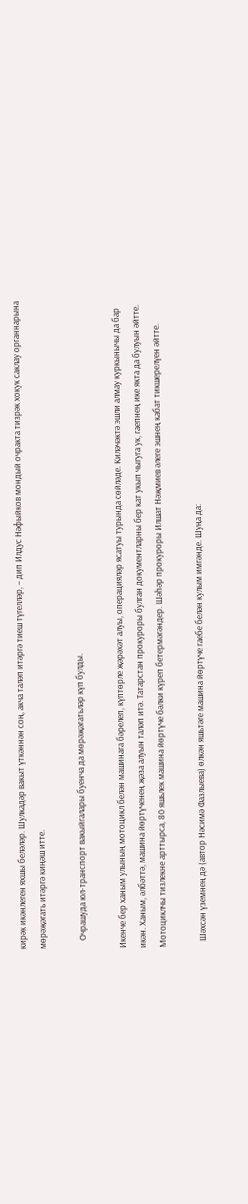кирәк икәнлеген яхшы беләләр. Шулкадәр вакыт үткәннән соң, акча таләп итәргә тиеш түгелләр, – дип Илдус Нәфыйков мондый очракта тизрәк хокук саклау органнарына мөрәҗәгать итәргә киңәш итте.

    Очрашуда юл-транспорт вакыйгалары буенча да мөрәҗәгатьләр күп булды.

Икенче бер ханым улының мотоцикл белән машинага бәрелеп, күптөрле җәрәхәт алуы, операцияләр ясатуы турында сөйләде. Киләчәктә эшли алмау куркынычы да бар икән. Ханым, әлбәттә, машина йөртүченең җәза алуын таләп итә. Татарстан прокуроры булган документларны бер кат укып чыгуга ук, гаепнең ике якта да булуын әйтте. Мотоциклчы тизлекне арттырса, 80 яшьлек машина йөртүче бәлки күреп бетермәгәндер. Шәһәр прокуроры Илшат Нәҗмиев әлеге эшнең кабат тикшерелүен әйтте.

   Шәхсән үземнең дә (автор Нәсимә Фазлыева) өлкән яшьтәге машина йөртүче гаебе белән кулым имгәнде. Шуңа да: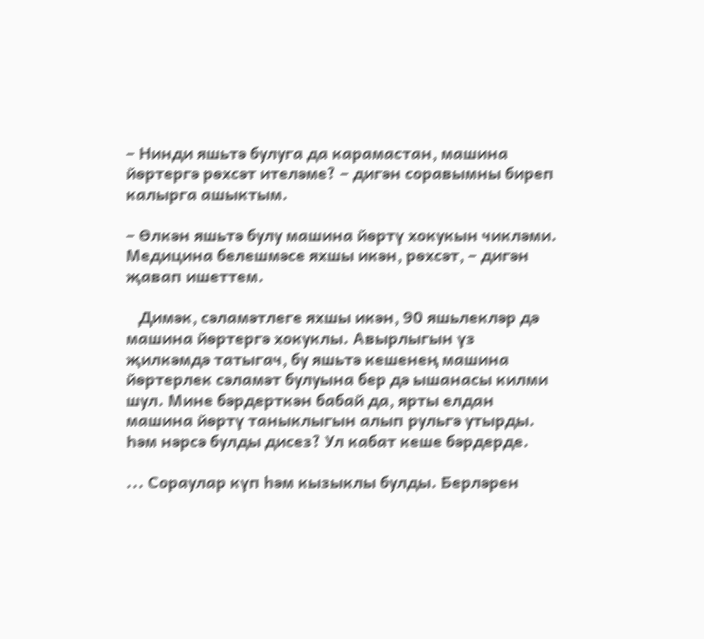– Нинди яшьтә булуга да карамастан, машина йөртергә рөхсәт ителәме? – дигән соравымны биреп калырга ашыктым.

– Өлкән яшьтә булу машина йөртү хокукын чикләми. Медицина белешмәсе яхшы икән, рөхсәт, – дигән җавап ишеттем.

   Димәк, сәламәтлеге яхшы икән, 90 яшьлекләр дә машина йөртергә хокуклы. Авырлыгын үз җилкәмдә татыгач, бу яшьтә кешенең машина йөртерлек сәламәт булуына бер дә ышанасы килми шул. Мине бәрдерткән бабай да, ярты елдан машина йөртү таныклыгын алып рульгә утырды. Һәм нәрсә булды дисез? Ул кабат кеше бәрдерде.

... Сораулар күп һәм кызыклы булды. Берләрен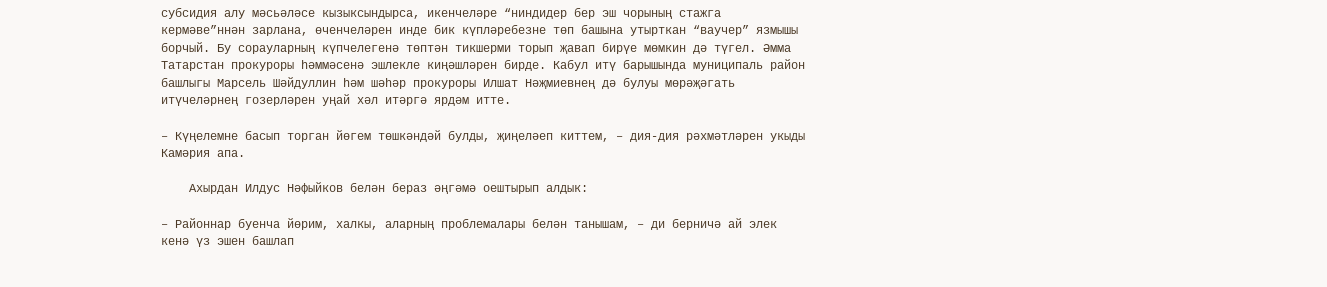субсидия алу мәсьәләсе кызыксындырса, икенчеләре “ниндидер бер эш чорының стажга кермәве”ннән зарлана, өченчеләрен инде бик күпләребезне төп башына утырткан “ваучер” язмышы борчый. Бу сорауларның күпчелегенә төптән тикшерми торып җавап бирүе мөмкин дә түгел. Әмма Татарстан прокуроры һәммәсенә эшлекле киңәшләрен бирде. Кабул итү барышында муниципаль район башлыгы Марсель Шәйдуллин һәм шәһәр прокуроры Илшат Нәҗмиевнең дә булуы мөрәҗәгать итүчеләрнең гозерләрен уңай хәл итәргә ярдәм итте.

– Күңелемне басып торган йөгем төшкәндәй булды, җиңеләеп киттем, – дия-дия рәхмәтләрен укыды Камәрия апа.

    Ахырдан Илдус Нәфыйков белән бераз әңгәмә оештырып алдык:

– Районнар буенча йөрим, халкы, аларның проблемалары белән танышам, – ди берничә ай элек кенә үз эшен башлап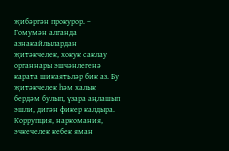җибәргән прокурор. – Гомумән алганда азнакайлылардан җитәкчелек, хокук саклау органнары эшчәнлегенә карата шикаятьләр бик аз. Бу җитәкчелек һәм халык бердәм булып, үзара аңлашып эшли, дигән фикер калдыра. Коррупция, наркомания, эчкечелек кебек яман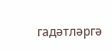гадәтләргә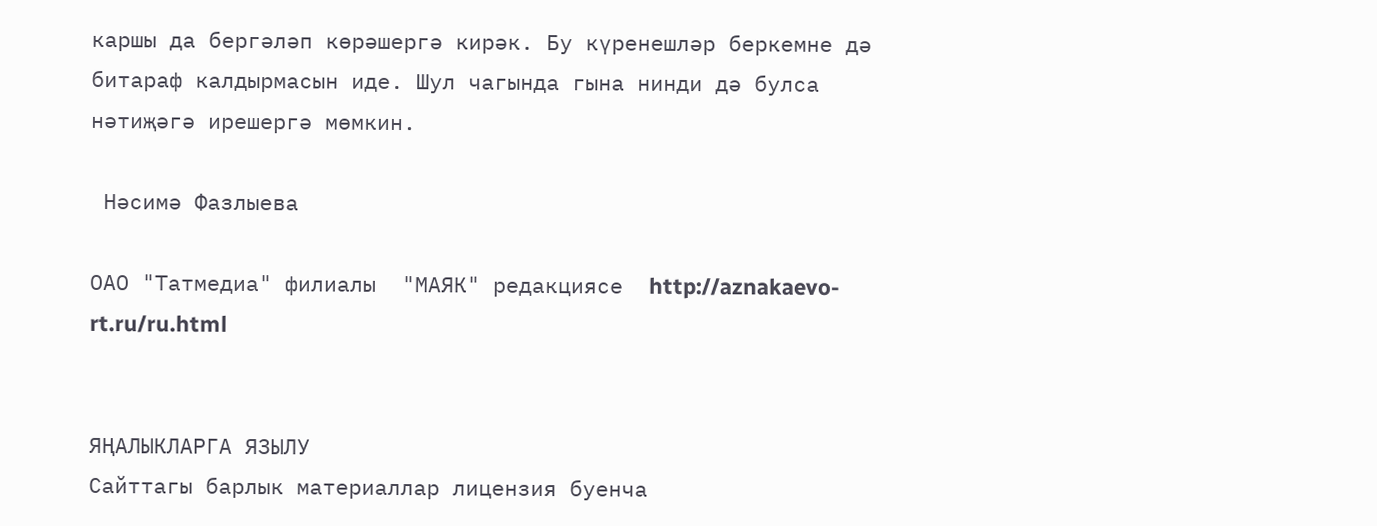каршы да бергәләп көрәшергә кирәк. Бу күренешләр беркемне дә битараф калдырмасын иде. Шул чагында гына нинди дә булса нәтиҗәгә ирешергә мөмкин.

 Нәсимә Фазлыева

ОАО "Татмедиа" филиалы  "МАЯК" редакциясе  http://aznakaevo-rt.ru/ru.html


ЯҢАЛЫКЛАРГА ЯЗЫЛУ
Сайттагы барлык материаллар лицензия буенча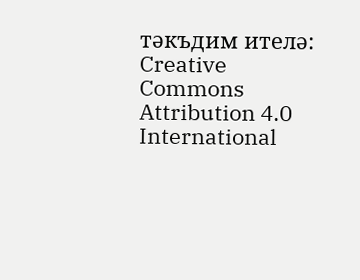тәкъдим ителә:
Creative Commons Attribution 4.0 International